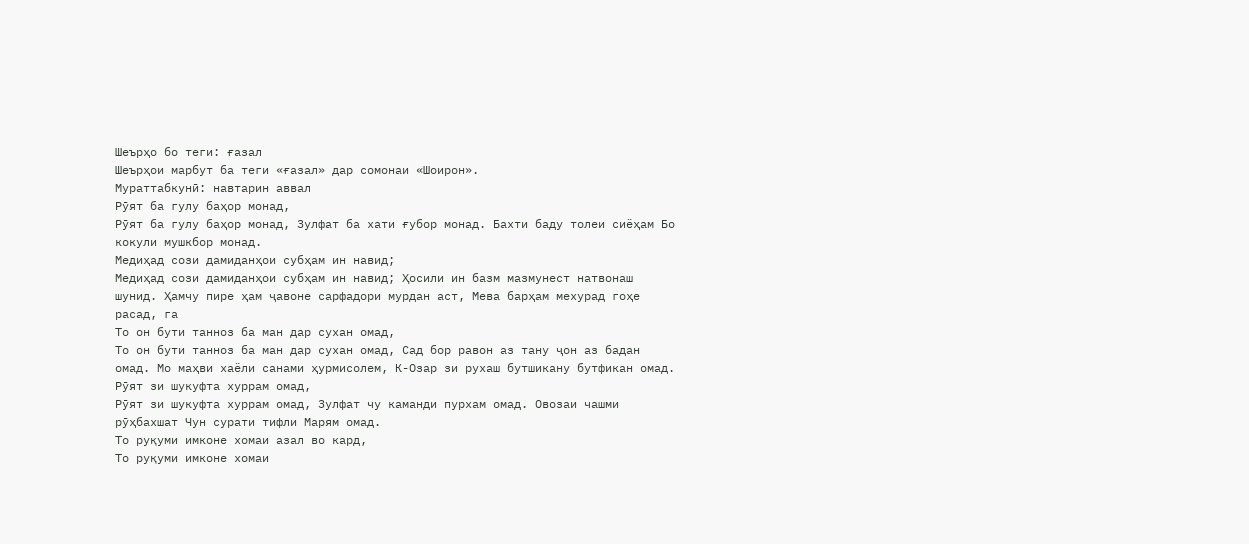Шеърҳо бо теги: ғазал
Шеърҳои марбут ба теги «ғазал» дар сомонаи «Шоирон».
Мураттабкунӣ: навтарин аввал
Рӯят ба гулу баҳор монад,
Рӯят ба гулу баҳор монад, Зулфат ба хати ғубор монад. Бахти баду толеи сиёҳам Бо кокули мушкбор монад.
Медиҳад сози дамиданҳои субҳам ин навид;
Медиҳад сози дамиданҳои субҳам ин навид; Ҳосили ин базм мазмунест натвонаш шунид. Ҳамчу пире ҳам ҷавоне сарфадори мурдан аст, Мева барҳам мехурад гоҳе расад, га
То он бути танноз ба ман дар сухан омад,
То он бути танноз ба ман дар сухан омад, Сад бор равон аз тану ҷон аз бадан омад. Мо маҳви хаёли санами ҳурмисолем, К-Озар зи рухаш бутшикану бутфикан омад.
Рӯят зи шукуфта хуррам омад,
Рӯят зи шукуфта хуррам омад, Зулфат чу каманди пурхам омад. Овозаи чашми рӯҳбахшат Чун сурати тифли Марям омад.
То руқуми имконе хомаи азал во кард,
То руқуми имконе хомаи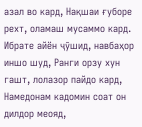азал во кард, Нақшаи ғуборе рехт, оламаш мусаммо кард. Ибрате айён ҷӯшид, навбаҳор иншо шуд, Ранги орзу хун гашт, лолазор пайдо кард,
Намедонам кадомин соат он дилдор меояд,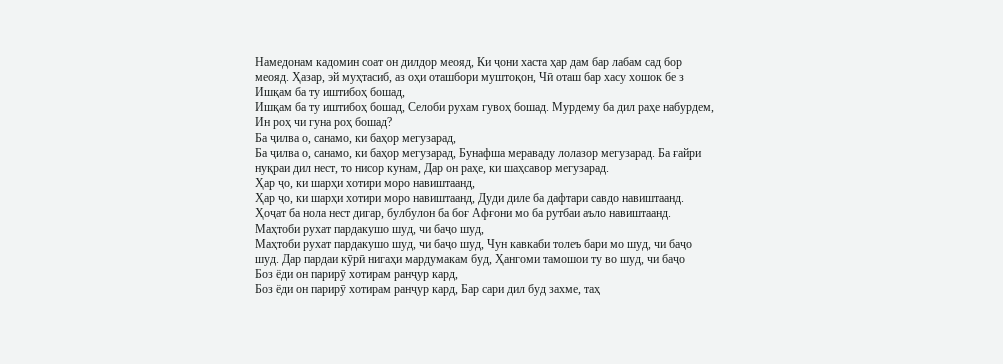Намедонам кадомин соат он дилдор меояд, Ки ҷони хаста ҳар дам бар лабам сад бор меояд. Ҳазар, эй муҳтасиб, аз оҳи оташбори муштоқон, Чӣ оташ бар хасу хошок бе з
Ишқам ба ту иштибоҳ бошад,
Ишқам ба ту иштибоҳ бошад, Селоби рухам гувоҳ бошад. Мурдему ба дил раҳе набурдем, Ин роҳ чи гуна роҳ бошад?
Ба ҷилва о, санамо, ки баҳор мегузарад,
Ба ҷилва о, санамо, ки баҳор мегузарад, Бунафша мераваду лолазор мегузарад. Ба ғайри нуқраи дил нест, то нисор кунам, Дар он раҳе, ки шаҳсавор мегузарад.
Ҳар ҷо, ки шарҳи хотири моро навиштаанд,
Ҳар ҷо, ки шарҳи хотири моро навиштаанд, Дуди диле ба дафтари савдо навиштаанд. Ҳоҷат ба нола нест дигар, булбулон ба боғ Афғони мо ба рутбаи аъло навиштаанд.
Маҳтоби рухат пардакушо шуд, чи баҷо шуд,
Маҳтоби рухат пардакушо шуд, чи баҷо шуд, Чун кавкаби толеъ бари мо шуд, чи баҷо шуд. Дар пардаи кӯрӣ нигаҳи мардумакам буд, Ҳангоми тамошои ту во шуд, чи баҷо
Боз ёди он парирӯ хотирам ранҷур кард,
Боз ёди он парирӯ хотирам ранҷур кард, Бар сари дил буд захме, таҳ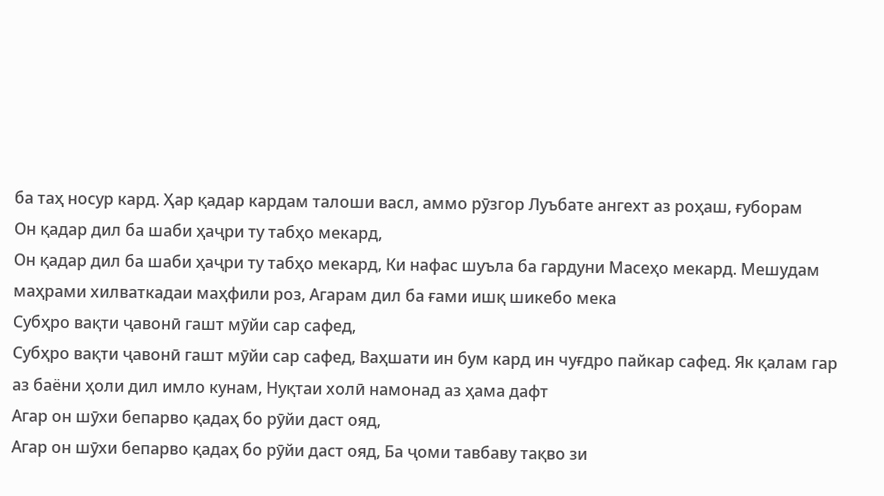ба таҳ носур кард. Ҳар қадар кардам талоши васл, аммо рӯзгор Луъбате ангехт аз роҳаш, ғуборам
Он қадар дил ба шаби ҳаҷри ту табҳо мекард,
Он қадар дил ба шаби ҳаҷри ту табҳо мекард, Ки нафас шуъла ба гардуни Масеҳо мекард. Мешудам маҳрами хилваткадаи маҳфили роз, Агарам дил ба ғами ишқ шикебо мека
Субҳро вақти ҷавонӣ гашт мӯйи сар сафед,
Субҳро вақти ҷавонӣ гашт мӯйи сар сафед, Ваҳшати ин бум кард ин чуғдро пайкар сафед. Як қалам гар аз баёни ҳоли дил имло кунам, Нуқтаи холӣ намонад аз ҳама дафт
Агар он шӯхи бепарво қадаҳ бо рӯйи даст ояд,
Агар он шӯхи бепарво қадаҳ бо рӯйи даст ояд, Ба ҷоми тавбаву тақво зи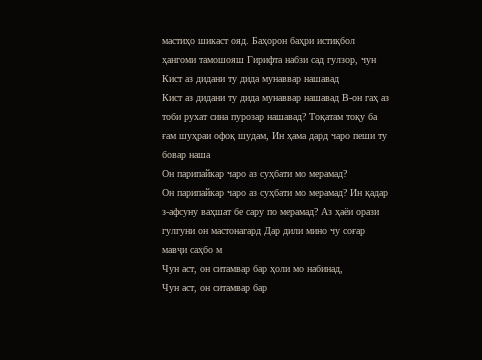мастиҳо шикаст ояд. Баҳорон баҳри истиқбол ҳангоми тамошояш Гирифта набзи сад гулзор, чун
Кист аз дидани ту дида мунаввар нашавад
Кист аз дидани ту дида мунаввар нашавад В-он гаҳ аз тоби рухат сина пурозар нашавад? Тоқатам тоқу ба ғам шуҳраи офоқ шудам, Ин ҳама дард чаро пеши ту бовар наша
Он парипайкар чаро аз суҳбати мо мерамад?
Он парипайкар чаро аз суҳбати мо мерамад? Ин қадар з-афсуну ваҳшат бе сару по мерамад? Аз ҳаёи орази гулгуни он мастонагард Дар дили мино чу соғар мавҷи саҳбо м
Чун аст, он ситамвар бар ҳоли мо набинад,
Чун аст, он ситамвар бар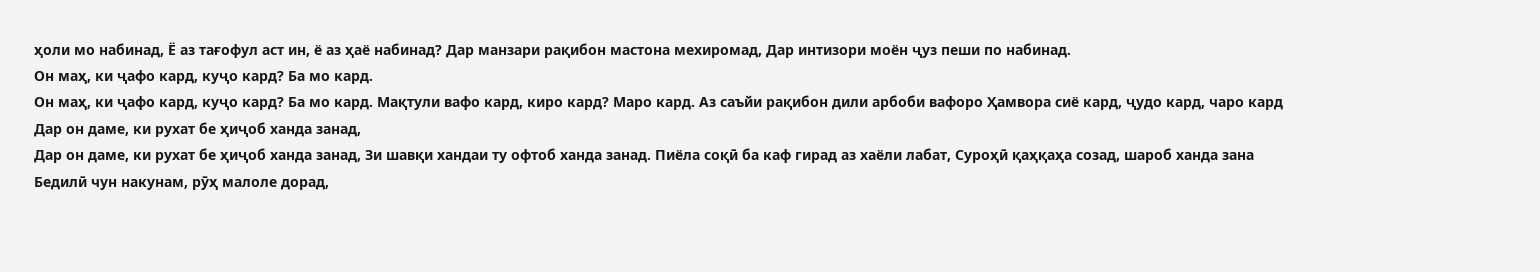ҳоли мо набинад, Ё аз тағофул аст ин, ё аз ҳаё набинад? Дар манзари рақибон мастона мехиромад, Дар интизори моён ҷуз пеши по набинад.
Он маҳ, ки ҷафо кард, куҷо кард? Ба мо кард.
Он маҳ, ки ҷафо кард, куҷо кард? Ба мо кард. Мақтули вафо кард, киро кард? Маро кард. Аз саъйи рақибон дили арбоби вафоро Ҳамвора сиё кард, ҷудо кард, чаро кард
Дар он даме, ки рухат бе ҳиҷоб ханда занад,
Дар он даме, ки рухат бе ҳиҷоб ханда занад, Зи шавқи хандаи ту офтоб ханда занад. Пиёла соқӣ ба каф гирад аз хаёли лабат, Суроҳӣ қаҳқаҳа созад, шароб ханда зана
Бедилӣ чун накунам, рӯҳ малоле дорад,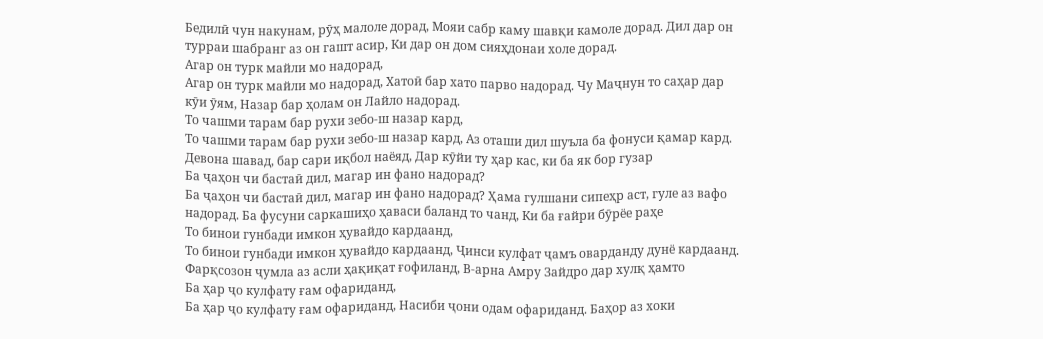Бедилӣ чун накунам, рӯҳ малоле дорад, Мояи сабр каму шавқи камоле дорад. Дил дар он турраи шабранг аз он гашт асир, Ки дар он дом сияҳдонаи холе дорад.
Агар он турк майли мо надорад,
Агар он турк майли мо надорад, Хатоӣ бар хато парво надорад. Чу Маҷнун то саҳар дар кӯи ӯям, Назар бар ҳолам он Лайло надорад.
То чашми тарам бар рухи зебо-ш назар кард,
То чашми тарам бар рухи зебо-ш назар кард, Аз оташи дил шуъла ба фонуси қамар кард. Девона шавад, бар сари иқбол наёяд, Дар кӯйи ту ҳар кас, ки ба як бор гузар
Ба ҷаҳон чи бастаӣ дил, магар ин фано надорад?
Ба ҷаҳон чи бастаӣ дил, магар ин фано надорад? Ҳама гулшани сипеҳр аст, гуле аз вафо надорад. Ба фусуни саркашиҳо ҳаваси баланд то чанд, Ки ба ғайри бӯрёе раҳе
То бинои гунбади имкон ҳувайдо кардаанд,
То бинои гунбади имкон ҳувайдо кардаанд, Ҷинси кулфат ҷамъ оварданду дунё кардаанд. Фарқсозон ҷумла аз асли ҳақиқат ғофиланд, В-арна Амру Зайдро дар хулқ ҳамто
Ба ҳар ҷо кулфату ғам офариданд,
Ба ҳар ҷо кулфату ғам офариданд, Насиби ҷони одам офариданд. Баҳор аз хоки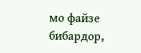мо файзе бибардор,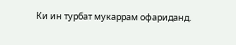Ки ин турбат мукаррам офариданд.